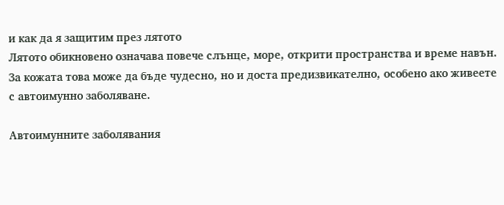и как да я защитим през лятото
Лятото обикновено означава повече слънце, море, открити пространства и време навън. За кожата това може да бъде чудесно, но и доста предизвикателно, особено ако живеете с автоимунно заболяване.

Автоимунните заболявания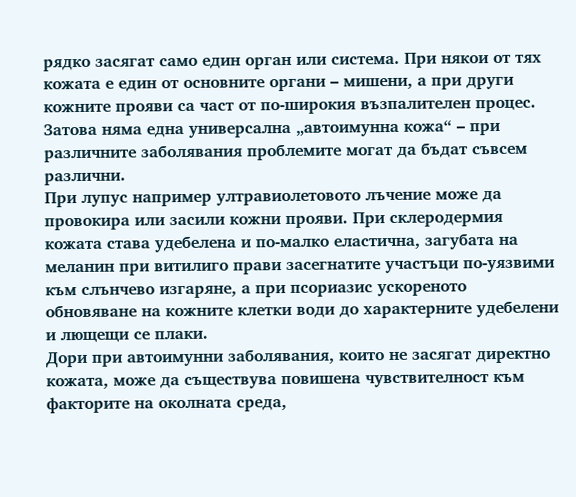рядко засягат само един орган или система. При някои от тях кожата е един от основните органи – мишени, а при други кожните прояви са част от по-широкия възпалителен процес. Затова няма една универсална „автоимунна кожа“ – при различните заболявания проблемите могат да бъдат съвсем различни.
При лупус например ултравиолетовото лъчение може да провокира или засили кожни прояви. При склеродермия кожата става удебелена и по-малко еластична, загубата на меланин при витилиго прави засегнатите участъци по-уязвими към слънчево изгаряне, а при псориазис ускореното обновяване на кожните клетки води до характерните удебелени и лющещи се плаки.
Дори при автоимунни заболявания, които не засягат директно кожата, може да съществува повишена чувствителност към факторите на околната среда,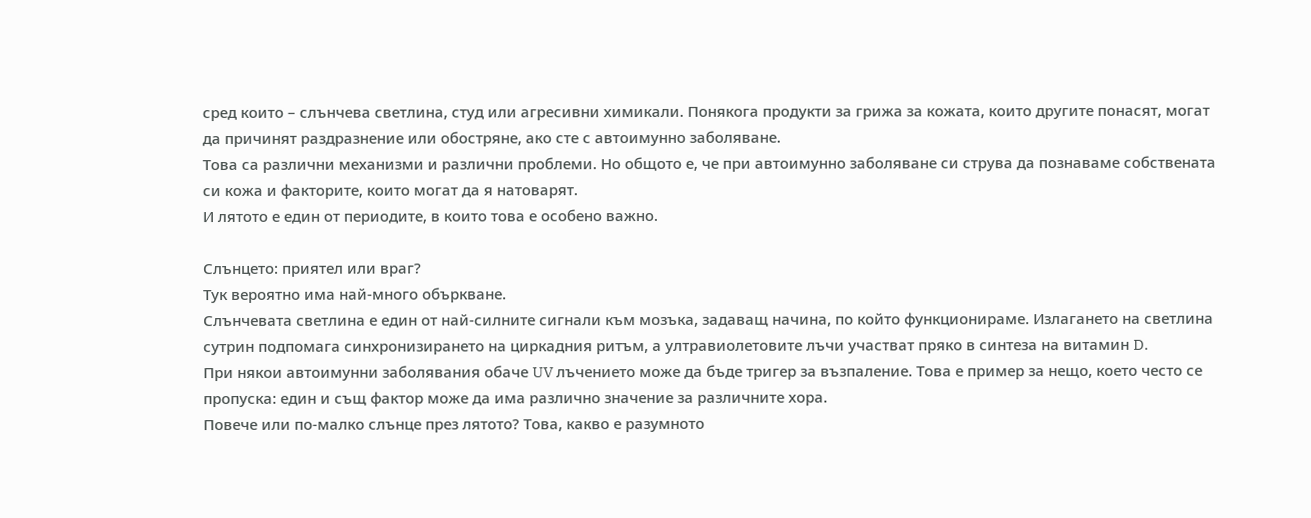сред които – слънчева светлина, студ или агресивни химикали. Понякога продукти за грижа за кожата, които другите понасят, могат да причинят раздразнение или обостряне, ако сте с автоимунно заболяване.
Това са различни механизми и различни проблеми. Но общото е, че при автоимунно заболяване си струва да познаваме собствената си кожа и факторите, които могат да я натоварят.
И лятото е един от периодите, в които това е особено важно.

Слънцето: приятел или враг?
Тук вероятно има най-много объркване.
Слънчевата светлина е един от най-силните сигнали към мозъка, задаващ начина, по който функционираме. Излагането на светлина сутрин подпомага синхронизирането на циркадния ритъм, а ултравиолетовите лъчи участват пряко в синтеза на витамин D.
При някои автоимунни заболявания обаче UV лъчението може да бъде тригер за възпаление. Това е пример за нещо, което често се пропуска: един и същ фактор може да има различно значение за различните хора.
Повече или по-малко слънце през лятото? Това, какво е разумното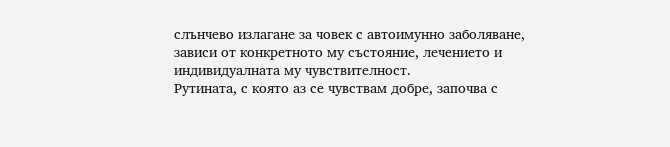слънчево излагане за човек с автоимунно заболяване, зависи от конкретното му състояние, лечението и индивидуалната му чувствителност.
Рутината, с която аз се чувствам добре, започва с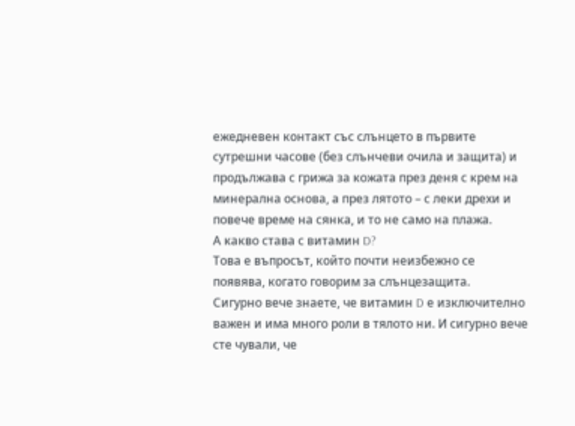ежедневен контакт със слънцето в първите сутрешни часове (без слънчеви очила и защита) и продължава с грижа за кожата през деня с крем на минерална основа, а през лятото – с леки дрехи и повече време на сянка, и то не само на плажа.
А какво става с витамин D?
Това е въпросът, който почти неизбежно се появява, когато говорим за слънцезащита.
Сигурно вече знаете, че витамин D е изключително важен и има много роли в тялото ни. И сигурно вече сте чували, че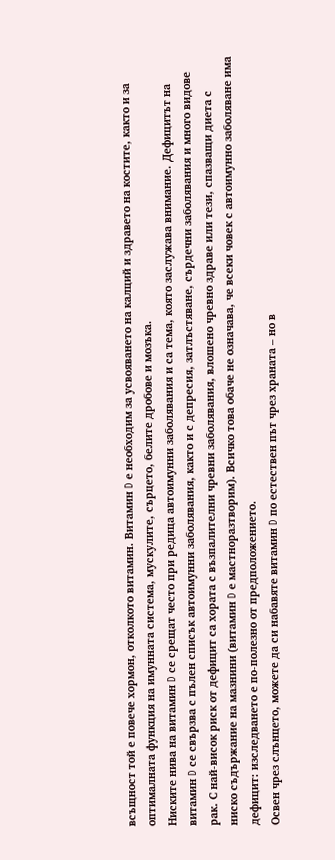всъщност той е повече хормон, отколкото витамин. Витамин D е необходим за усвояването на калций и здравето на костите, както и за оптималната функция на имунната система, мускулите, сърцето, белите дробове и мозъка.
Ниските нива на витамин D се срещат често при редица автоимунни заболявания и са тема, която заслужава внимание. Дефицитът на витамин D се свързва с пълен списък автоимунни заболявания, както и с депресия, затлъстяване, сърдечни заболявания и много видове рак. С най-висок риск от дефицит са хората с възпалителни чревни заболявания, влошено чревно здраве или тези, спазващи диета с ниско съдържание на мазнини (витамин D е мастноразтворим). Всичко това обаче не означава, че всеки човек с автоимунно заболяване има дефицит: изследването е по-полезно от предположението.
Освен чрез слънцето, можете да си набавяте витамин D по естествен път чрез храната – но в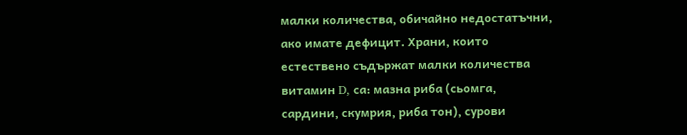малки количества, обичайно недостатъчни, ако имате дефицит. Храни, които естествено съдържат малки количества витамин D, са: мазна риба (сьомга, сардини, скумрия, риба тон), сурови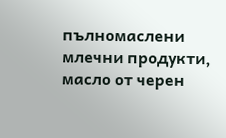пълномаслени млечни продукти, масло от черен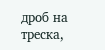дроб на треска,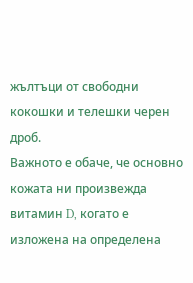жълтъци от свободни кокошки и телешки черен дроб.
Важното е обаче, че основно кожата ни произвежда витамин D, когато е изложена на определена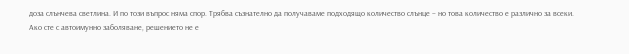доза слънчева светлина. И по този въпрос няма спор. Трябва съзнателно да получаваме подходящо количество слънце – но това количество е различно за всеки.
Ако сте с автоимунно заболяване, решението не е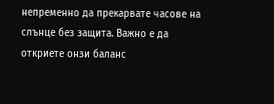непременно да прекарвате часове на слънце без защита. Важно е да откриете онзи баланс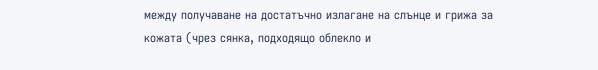между получаване на достатъчно излагане на слънце и грижа за кожата (чрез сянка, подходящо облекло и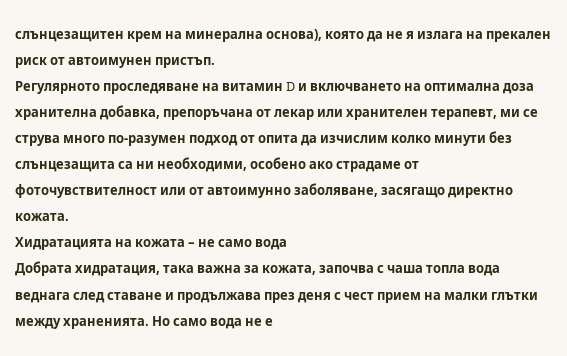слънцезащитен крем на минерална основа), която да не я излага на прекален риск от автоимунен пристъп.
Регулярното проследяване на витамин D и включването на оптимална доза хранителна добавка, препоръчана от лекар или хранителен терапевт, ми се струва много по-разумен подход от опита да изчислим колко минути без слънцезащита са ни необходими, особено ако страдаме от фоточувствителност или от автоимунно заболяване, засягащо директно кожата.
Хидратацията на кожата – не само вода
Добрата хидратация, така важна за кожата, започва с чаша топла вода веднага след ставане и продължава през деня с чест прием на малки глътки между храненията. Но само вода не е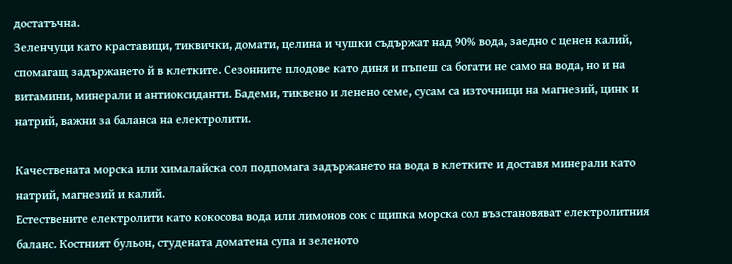достатъчна.
Зеленчуци като краставици, тиквички, домати, целина и чушки съдържат над 90% вода, заедно с ценен калий, спомагащ задържането й в клетките. Сезонните плодове като диня и пъпеш са богати не само на вода, но и на витамини, минерали и антиоксиданти. Бадеми, тиквено и ленено семе, сусам са източници на магнезий, цинк и натрий, важни за баланса на електролити.

Качествената морска или хималайска сол подпомага задържането на вода в клетките и доставя минерали като натрий, магнезий и калий.
Естествените електролити като кокосова вода или лимонов сок с щипка морска сол възстановяват електролитния баланс. Костният бульон, студената доматена супа и зеленото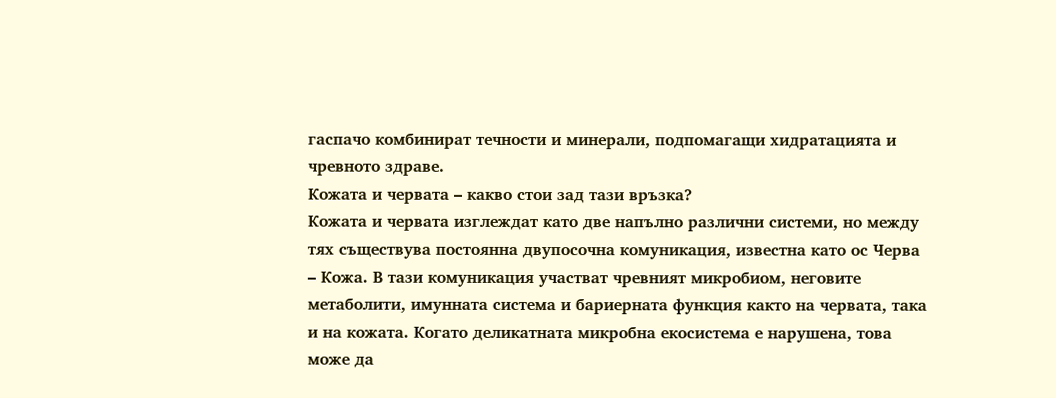гаспачо комбинират течности и минерали, подпомагащи хидратацията и чревното здраве.
Кожата и червата – какво стои зад тази връзка?
Кожата и червата изглеждат като две напълно различни системи, но между тях съществува постоянна двупосочна комуникация, известна като ос Черва – Кожа. В тази комуникация участват чревният микробиом, неговите метаболити, имунната система и бариерната функция както на червата, така и на кожата. Когато деликатната микробна екосистема е нарушена, това може да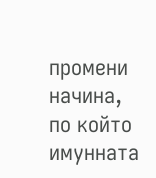промени начина, по който имунната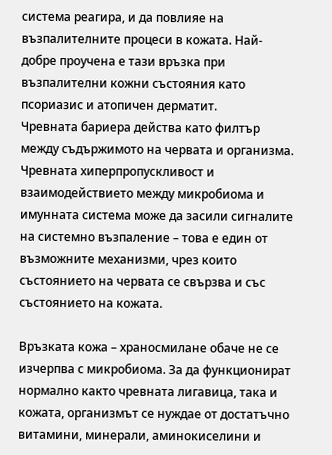система реагира, и да повлияе на възпалителните процеси в кожата. Най-добре проучена е тази връзка при възпалителни кожни състояния като псориазис и атопичен дерматит.
Чревната бариера действа като филтър между съдържимото на червата и организма. Чревната хиперпропускливост и взаимодействието между микробиома и имунната система може да засили сигналите на системно възпаление – това е един от възможните механизми, чрез които състоянието на червата се свързва и със състоянието на кожата.

Връзката кожа – храносмилане обаче не се изчерпва с микробиома. За да функционират нормално както чревната лигавица, така и кожата, организмът се нуждае от достатъчно витамини, минерали, аминокиселини и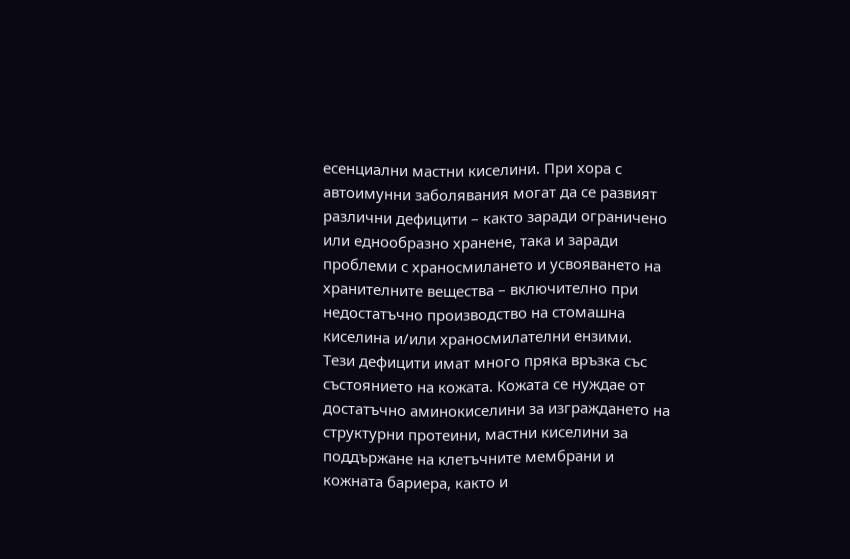есенциални мастни киселини. При хора с автоимунни заболявания могат да се развият различни дефицити – както заради ограничено или еднообразно хранене, така и заради проблеми с храносмилането и усвояването на хранителните вещества – включително при недостатъчно производство на стомашна киселина и/или храносмилателни ензими.
Тези дефицити имат много пряка връзка със състоянието на кожата. Кожата се нуждае от достатъчно аминокиселини за изграждането на структурни протеини, мастни киселини за поддържане на клетъчните мембрани и кожната бариера, както и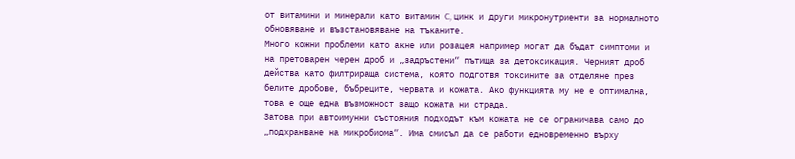от витамини и минерали като витамин C, цинк и други микронутриенти за нормалното обновяване и възстановяване на тъканите.
Много кожни проблеми като акне или розацея например могат да бъдат симптоми и на претоварен черен дроб и „задръстени“ пътища за детоксикация. Черният дроб действа като филтрираща система, която подготвя токсините за отделяне през белите дробове, бъбреците, червата и кожата. Ако функцията му не е оптимална, това е още една възможност защо кожата ни страда.
Затова при автоимунни състояния подходът към кожата не се ограничава само до „подхранване на микробиома“. Има смисъл да се работи едновременно върху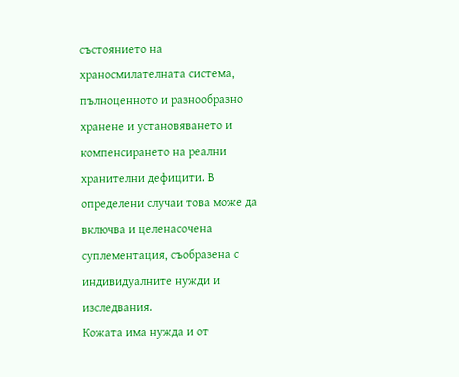състоянието на храносмилателната система, пълноценното и разнообразно хранене и установяването и компенсирането на реални хранителни дефицити. В определени случаи това може да включва и целенасочена суплементация, съобразена с индивидуалните нужди и изследвания.
Кожата има нужда и от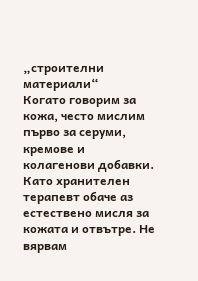„строителни материали“
Когато говорим за кожа, често мислим първо за серуми, кремове и колагенови добавки.
Като хранителен терапевт обаче аз естествено мисля за кожата и отвътре. Не вярвам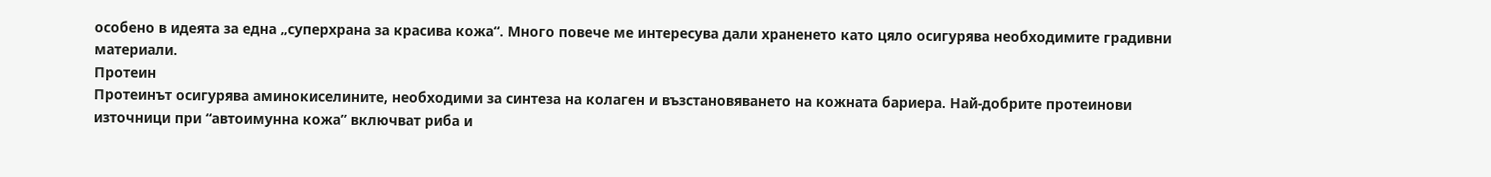особено в идеята за една „суперхрана за красива кожа“. Много повече ме интересува дали храненето като цяло осигурява необходимите градивни материали.
Протеин
Протеинът осигурява аминокиселините, необходими за синтеза на колаген и възстановяването на кожната бариера. Най-добрите протеинови източници при “автоимунна кожа” включват риба и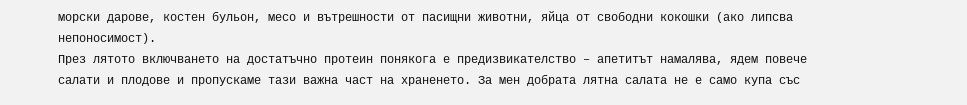морски дарове, костен бульон, месо и вътрешности от пасищни животни, яйца от свободни кокошки (ако липсва непоносимост).
През лятото включването на достатъчно протеин понякога е предизвикателство – апетитът намалява, ядем повече салати и плодове и пропускаме тази важна част на храненето. За мен добрата лятна салата не е само купа със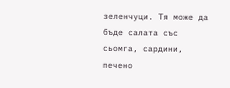зеленчуци. Тя може да бъде салата със сьомга, сардини, печено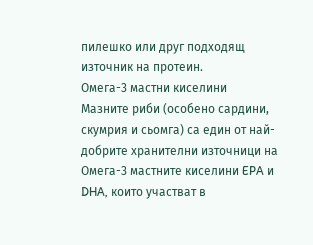пилешко или друг подходящ източник на протеин.
Омега-3 мастни киселини
Мазните риби (особено сардини, скумрия и сьомга) са един от най-добрите хранителни източници на Омега-3 мастните киселини EPA и DHA, които участват в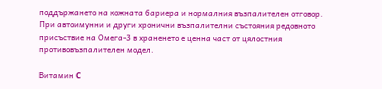поддържането на кожната бариера и нормалния възпалителен отговор. При автоимунни и други хронични възпалителни състояния редовното присъствие на Омега-3 в храненето е ценна част от цялостния противовъзпалителен модел.

Витамин C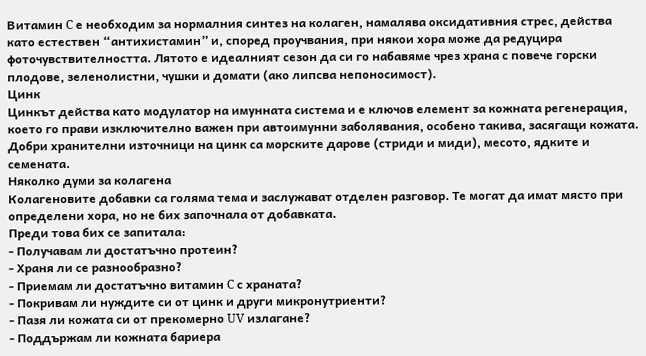Витамин C е необходим за нормалния синтез на колаген, намалява оксидативния стрес, действа като естествен “антихистамин” и, според проучвания, при някои хора може да редуцира фоточувствителността. Лятото е идеалният сезон да си го набавяме чрез храна с повече горски плодове, зеленолистни, чушки и домати (ако липсва непоносимост).
Цинк
Цинкът действа като модулатор на имунната система и е ключов елемент за кожната регенерация, което го прави изключително важен при автоимунни заболявания, особено такива, засягащи кожата. Добри хранителни източници на цинк са морските дарове (стриди и миди), месото, ядките и семената.
Няколко думи за колагена
Колагеновите добавки са голяма тема и заслужават отделен разговор. Те могат да имат място при определени хора, но не бих започнала от добавката.
Преди това бих се запитала:
- Получавам ли достатъчно протеин?
- Храня ли се разнообразно?
- Приемам ли достатъчно витамин C с храната?
- Покривам ли нуждите си от цинк и други микронутриенти?
- Пазя ли кожата си от прекомерно UV излагане?
- Поддържам ли кожната бариера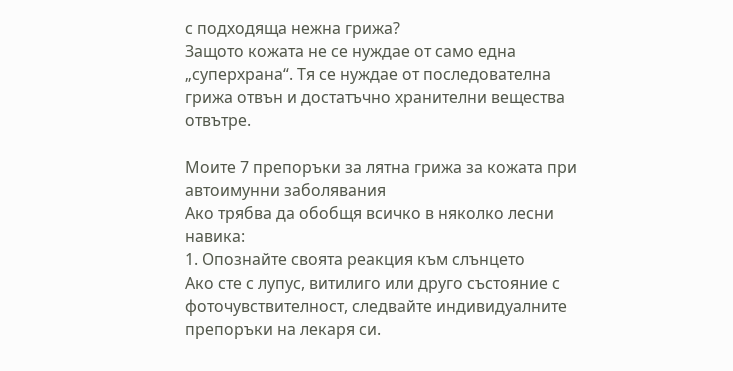с подходяща нежна грижа?
Защото кожата не се нуждае от само една „суперхрана“. Тя се нуждае от последователна грижа отвън и достатъчно хранителни вещества отвътре.

Моите 7 препоръки за лятна грижа за кожата при автоимунни заболявания
Ако трябва да обобщя всичко в няколко лесни навика:
1. Опознайте своята реакция към слънцето
Ако сте с лупус, витилиго или друго състояние с фоточувствителност, следвайте индивидуалните препоръки на лекаря си.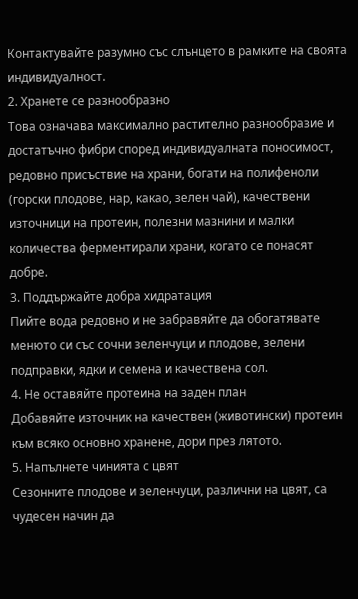Контактувайте разумно със слънцето в рамките на своята индивидуалност.
2. Хранете се разнообразно
Това означава максимално растително разнообразие и достатъчно фибри според индивидуалната поносимост, редовно присъствие на храни, богати на полифеноли (горски плодове, нар, какао, зелен чай), качествени източници на протеин, полезни мазнини и малки количества ферментирали храни, когато се понасят добре.
3. Поддържайте добра хидратация
Пийте вода редовно и не забравяйте да обогатявате менюто си със сочни зеленчуци и плодове, зелени подправки, ядки и семена и качествена сол.
4. Не оставяйте протеина на заден план
Добавяйте източник на качествен (животински) протеин към всяко основно хранене, дори през лятото.
5. Напълнете чинията с цвят
Сезонните плодове и зеленчуци, различни на цвят, са чудесен начин да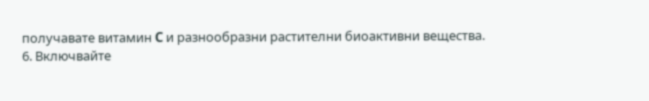получавате витамин C и разнообразни растителни биоактивни вещества.
6. Включвайте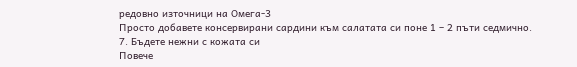редовно източници на Омега-3
Просто добавете консервирани сардини към салатата си поне 1 – 2 пъти седмично.
7. Бъдете нежни с кожата си
Повече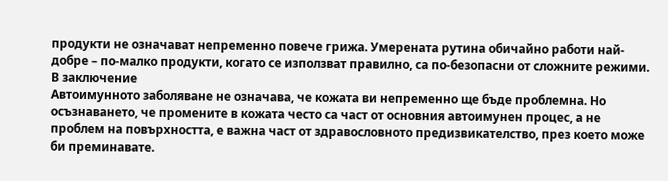продукти не означават непременно повече грижа. Умерената рутина обичайно работи най-добре – по-малко продукти, когато се използват правилно, са по-безопасни от сложните режими.
В заключение
Автоимунното заболяване не означава, че кожата ви непременно ще бъде проблемна. Но осъзнаването, че промените в кожата често са част от основния автоимунен процес, а не проблем на повърхността, е важна част от здравословното предизвикателство, през което може би преминавате.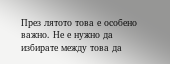През лятото това е особено важно. Не е нужно да избирате между това да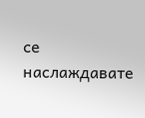се наслаждавате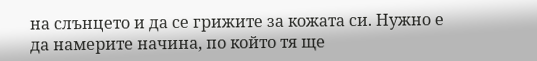на слънцето и да се грижите за кожата си. Нужно е да намерите начина, по който тя ще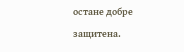остане добре защитена.